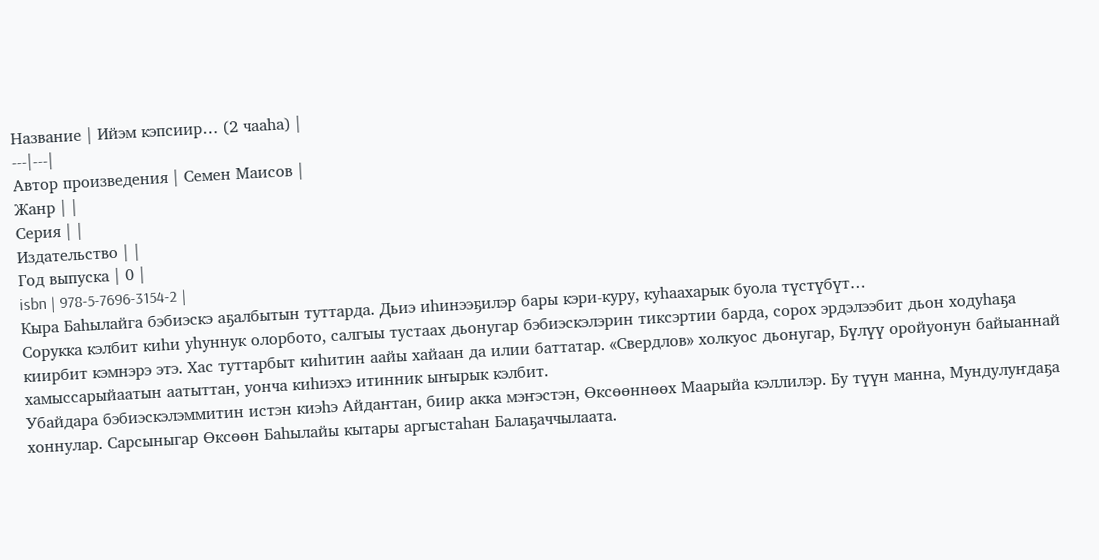Название | Ийэм кэпсиир… (2 чааһа) |
---|---|
Автор произведения | Семен Маисов |
Жанр | |
Серия | |
Издательство | |
Год выпуска | 0 |
isbn | 978-5-7696-3154-2 |
Кыра Баһылайга бэбиэскэ аҕалбытын туттарда. Дьиэ иһинээҕилэр бары кэри-куру, куһаахарык буола түстүбүт…
Сорукка кэлбит киһи уһуннук олорбото, салгыы тустаах дьонугар бэбиэскэлэрин тиксэртии барда, сорох эрдэлээбит дьон ходуһаҕа киирбит кэмнэрэ этэ. Хас туттарбыт киһитин аайы хайаан да илии баттатар. «Свердлов» холкуос дьонугар, Бүлүү оройуонун байыаннай хамыссарыйаатын аатыттан, уонча киһиэхэ итинник ыҥырык кэлбит.
Убайдара бэбиэскэлэммитин истэн киэһэ Айдаҥтан, биир акка мэҥэстэн, Өксөөннөөх Маарыйа кэллилэр. Бу түүн манна, Мундулуҥдаҕа хоннулар. Сарсыныгар Өксөөн Баһылайы кытары аргыстаһан Балаҕаччылаата.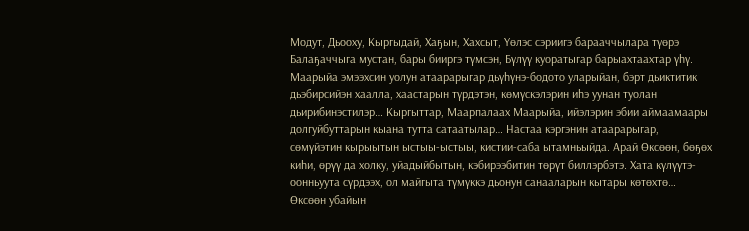Модут, Дьооху, Кыргыдай, Хаҕын, Хахсыт, Үөлэс сэриигэ барааччылара түөрэ Балаҕаччыга мустан, бары бииргэ түмсэн, Бүлүү куоратыгар барыахтаахтар үһү.
Маарыйа эмээхсин уолун атаарарыгар дьүһүнэ-бодото уларыйан, бэрт дьиктитик дьэбирсийэн хаалла, хаастарын түрдэтэн, көмүскэлэрин иһэ уунан туолан дьирибинэстилэр… Кыргыттар, Маарпалаах Маарыйа, ийэлэрин эбии аймаамаары долгуйбуттарын кыана тутта сатаатылар… Настаа кэргэнин атаарарыгар, сөмүйэтин кырыытын ыстыы-ыстыы, кистии-саба ытамньыйда. Арай Өксөөн, бөҕөх киһи, өрүү да холку, уйадыйбытын, кэбирээбитин төрүт биллэрбэтэ. Хата күлүүтэ-оонньуута сүрдээх, ол майгыта түмүккэ дьонун санааларын кытары көтөхтө…
Өксөөн убайын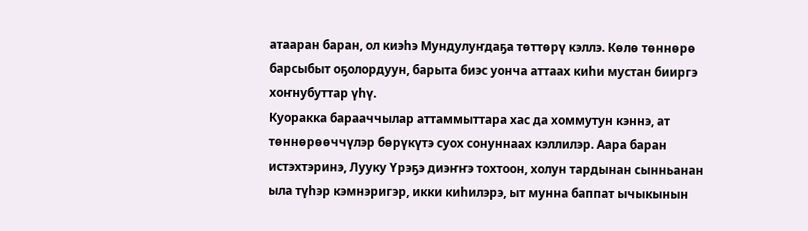атааран баран, ол киэһэ Мундулуҥдаҕа төттөрү кэллэ. Көлө төннөрө барсыбыт оҕолордуун, барыта биэс уонча аттаах киһи мустан бииргэ хоҥнубуттар үһү.
Куоракка барааччылар аттаммыттара хас да хоммутун кэннэ, ат төннөрөөччүлэр бөрүкүтэ суох сонуннаах кэллилэр. Аара баран истэхтэринэ, Лууку Үрэҕэ диэҥҥэ тохтоон, холун тардынан сынньанан ыла түһэр кэмнэригэр, икки киһилэрэ, ыт мунна баппат ычыкынын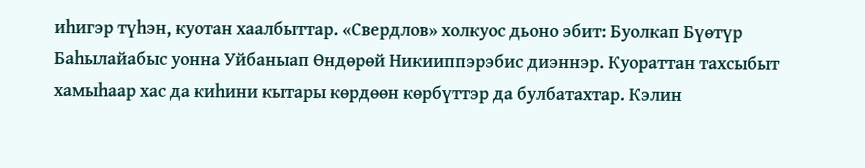иһигэр түһэн, куотан хаалбыттар. «Свердлов» холкуос дьоно эбит: Буолкап Бүөтүр Баһылайабыс уонна Уйбаныап Өндөрөй Никииппэрэбис диэннэр. Куораттан тахсыбыт хамыһаар хас да киһини кытары көрдөөн көрбүттэр да булбатахтар. Кэлин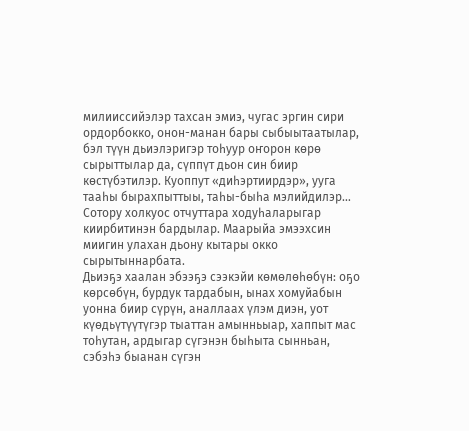милииссийэлэр тахсан эмиэ, чугас эргин сири ордорбокко, онон-манан бары сыбыытаатылар, бэл түүн дьиэлэригэр тоһуур оҥорон көрө сырыттылар да, сүппүт дьон син биир көстүбэтилэр. Куоппут «диһэртиирдэр», ууга тааһы бырахпыттыы, таһы-быһа мэлийдилэр…
Сотору холкуос отчуттара ходуһаларыгар киирбитинэн бардылар. Маарыйа эмээхсин миигин улахан дьону кытары окко сырытыннарбата.
Дьиэҕэ хаалан эбээҕэ сээкэйи көмөлөһөбүн: оҕо көрсөбүн, бурдук тардабын, ынах хомуйабын уонна биир сүрүн, аналлаах үлэм диэн, уот күөдьүтүүтүгэр тыаттан амынньыар, хаппыт мас тоһутан, ардыгар сүгэнэн быһыта сынньан, сэбэһэ быанан сүгэн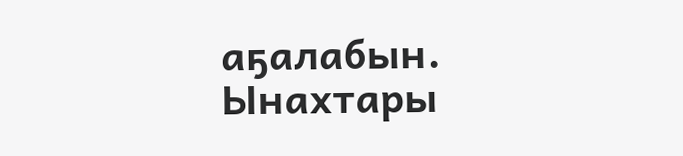аҕалабын.
Ынахтары